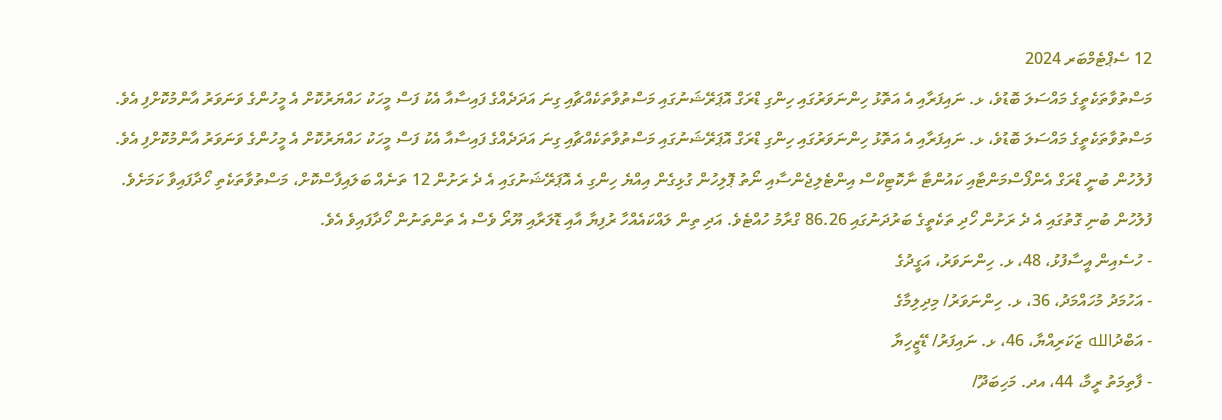12 ސެޕްޓެމްބަރ 2024
މަސްތުވާތަކެތީގެ މައްސަލަ ބޮޑުވެ، ޅ. ނައިފަރާއި އެ އަތޮޅު ހިންނަވަރުގައި ހިންގި ޑްރަގް އޮޕަރޭޝަނުގައި މަސްތުވާތަކެއްޗާއި ގިނަ އަދަދެއްގެ ފައިސާއާ އެކު ފަސް މީހަކު ހައްޔަރުކޮށް އެ މީހުންގެ ވަނަވަރު އާންމުކޮށްފި އެވެ.
މަސްތުވާތަކެތީގެ މައްސަލަ ބޮޑުވެ، ޅ. ނައިފަރާއި އެ އަތޮޅު ހިންނަވަރުގައި ހިންގި ޑްރަގް އޮޕަރޭޝަނުގައި މަސްތުވާތަކެއްޗާއި ގިނަ އަދަދެއްގެ ފައިސާއާ އެކު ފަސް މީހަކު ހައްޔަރުކޮށް އެ މީހުންގެ ވަނަވަރު އާންމުކޮށްފި އެވެ.
ފުލުހުން ބުނީ ޑްރަގް އެންފޯސްމަންޓާއި ކައުންޓާ ނާކޮޓިކްސް އިންޓެލިޖެންސާއި ނޯތު ޕޮލިހުން ގުޅިގެން އިއްޔެ ހިންގި އެ އޮޕަރޭޝަނުގައި އެ ދެ ރަށުން 12 ތަނެއް ބަލައިފާސްކޮށް، މަސްތުވާތަކެތި ހޯދާފައިވާ ކަމަށެވެ.
ފުލުހުން ބުނި ގޮތުގައި އެ ދެ ރަށުން ހޯދި ތަކެތީގެ ބަރުދަނުގައި 86.26 ގްރާމު ހުއްޓެވެ. އަދި ތިން ލައްކައެއްހާ ރުފިޔާ އާއި ޑޮލަރާއި ޔޫރޯ ވެސް އެ ތަންތަނުން ހޯދާފައިވެ އެވެ.
- ހުސެއިން އީސާފުޅު، 48، ޅ. ހިންނަވަރު، އަގީދުގެ
- އަހުމަދު މުހައްމަދު، 36، ޅ. ހިންނަވަރު/ މިދިލިމާގެ
- އަބްދުالله ޒަކަރިއްޔާ، 46، ޅ. ނައިފަރު/ ޑޭޒީހިޔާ
- ފާތިމަތު ރީމާ، 44، އދ. މަހިބަދޫ/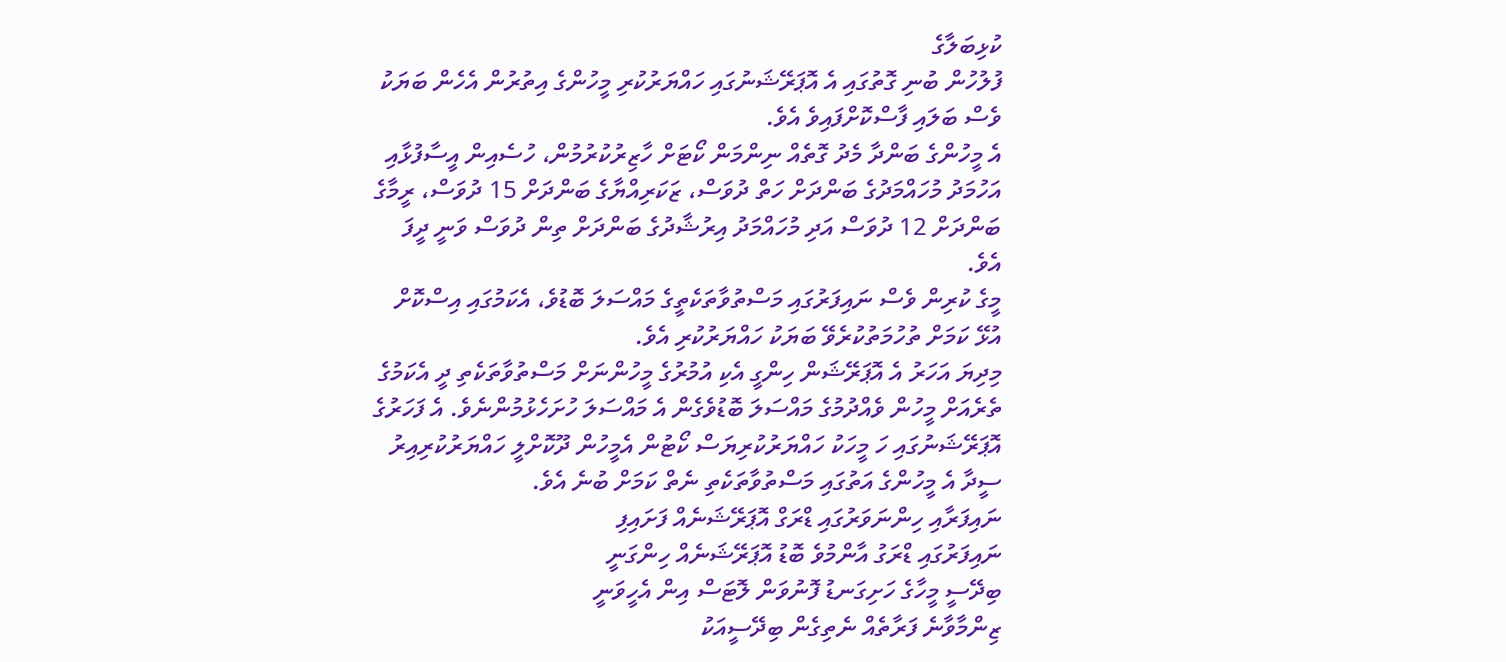ކުޅިބަލާގެ
ފުލުހުން ބުނި ގޮތުގައި އެ އޮޕަރޭޝަނުގައި ހައްޔަރުކުރި މީހުންގެ އިތުރުން އެހެން ބަޔަކު ވެސް ބަލައި ފާސްކޮށްފައިވެ އެވެ.
އެ މީހުންގެ ބަންދާ މެދު ގޮތެއް ނިންމަން ކޯޓަށް ހާޒިރުކުރުމުން، ހުސެއިން އީސާފުޅާއި އަހުމަދު މުހައްމަދުގެ ބަންދަށް ހަތް ދުވަސް، ޒަކަރިއްޔާގެ ބަންދަށް 15 ދުވަސް، ރީމާގެ ބަންދަށް 12 ދުވަސް އަދި މުހައްމަދު އިރުޝާދުގެ ބަންދަށް ތިން ދުވަސް ވަނީ ދީފަ އެވެ.
މީގެ ކުރިން ވެސް ނައިފަރުގައި މަސްތުވާތަކެތީގެ މައްސަލަ ބޮޑުވެ، އެކަމުގައި އިސްކޮށް އުޅޭ ކަމަށް ތުހުމަތުކުރެވޭ ބަޔަކު ހައްޔަރުކުރި އެވެ.
މިދިޔަ އަހަރު އެ އޮޕަރޭޝަން ހިންގީ އެކި އުމުރުގެ މީހުންނަށް މަސްތުވާތަކެތި ދީ އެކަމުގެ ތެރެއަށް މީހުން ވެއްދުމުގެ މައްސަލަ ބޮޑުވެގެން އެ މައްސަލަ ހުށަހެޅުމުންނެވެ. އެ ފަހަރުގެ އޮޕަރޭޝަނުގައި ހަ މީހަކު ހައްޔަރުކުރިޔަސް ކޯޓުން އެމީހުން ދޫކޮށްލީ ހައްޔަރުކުރިއިރު ސީދާ އެ މީހުންގެ އަތުގައި މަސްތުވާތަކެތި ނެތް ކަމަށް ބުނެ އެވެ.
ނައިފަރާއި ހިންނަވަރުގައި ޑްރަގް އޮޕަރޭޝަނެއް ފަށައިފި
ނައިފަރުގައި ޑްރަގު އާންމުވެ ބޮޑު އޮޕަރޭޝަނެއް ހިންގަނީ
ބިދޭސީ މީހާގެ ހަށިގަނޑު ފޮނުވަން ލޮޓަސް އިން އެހީވަނީ
ޒިންމާވާނެ ފަރާތެއް ނެތިގެން ބިދޭސީއަކު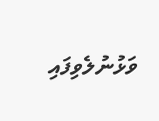ވަޅުނުލެވިފައި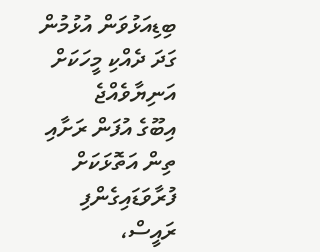ބިޑިއަޅުވަން އުޅުމުން ގަދަ ދެއްކި މީހަކަށް އަނިޔާވެއްޖެ
އިބޫގެ އުފަން ރަށާއި ތިން އަތޮޅަކަށް ފުރާވަޑައިގެންފި
ރައީސް،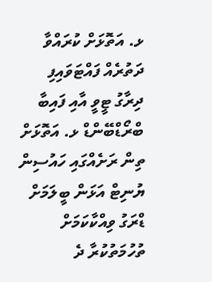ޅ. އަތޮޅަށް ކުރައްވާ ދަތުރެއް ފައްޓަވައިފި
ދިރާގު ޓީވީ އާއި ފައިބާ ބްރޯޑްބޭންޑް ޅ. އަތޮޅަށް
ތިން ރަށެއްގައި ހައުސިން ޔުނިޓް އަޅަން ބީލަމަށް
ޑްރަގު ވިއްކާކަމަށް ތުހުމަތުކުރާ ދެ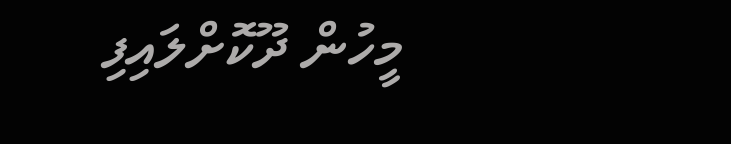މީހުން ދޫކޮށްލައިފި